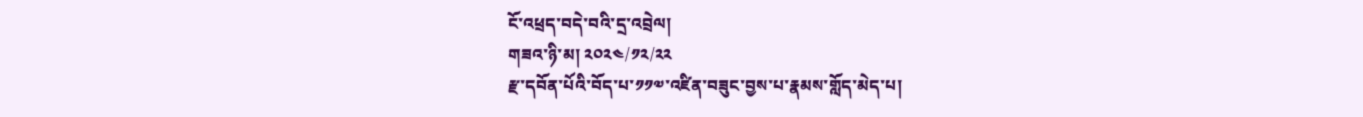ངོ་འཕྲད་བདེ་བའི་དྲ་འབྲེལ།
གཟའ་ཉི་མ། ༢༠༢༤/༡༢/༢༢
རྫ་དབོན་པོའི་བོད་པ་༡༡༧་འཛིན་བཟུང་བྱས་པ་རྣམས་གློད་མེད་པ།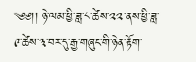༄༅།། ཉེ་ལམ་ཕྱི་ཟླ་༨་ཚེས་༢༢་ནས་ཕྱི་ཟླ་༩་ཚེས་༣་བར་དུ་རྒྱ་གཞུང་གི་ཉེན་རྟོག་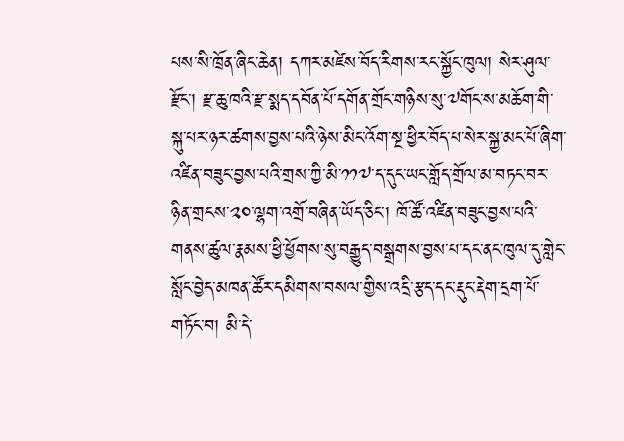པས་སི་ཁྲོན་ཞིང་ཆེན། དཀར་མཛེས་བོད་རིགས་རང་སྐྱོང་ཁུལ། སེར་ཤུལ་རྫོང་། རྫ་ཆུ་ཁའི་རྫ་སྨད་དབོན་པོ་དགོན་གྲོང་གཉིས་སུ་༧གོང་ས་མཆོག་གི་སྐུ་པར་ཉར་ཚགས་བྱས་པའི་ཉེས་མིང་འོག་སྔ་ཕྱིར་བོད་པ་སེར་སྐྱ་མང་པོ་ཞིག་འཛིན་བཟུང་བྱས་པའི་གྲས་ཀྱི་མི་༡༡༧་ད་དུང་ཡང་གློད་གྲོལ་མ་བཏང་བར་ཉིན་གྲངས་༢༠་ལྷག་འགྲོ་བཞིན་ཡོད་ཅིང་། ཁོ་ཚོ་འཛིན་བཟུང་བྱས་པའི་གནས་ཚུལ་རྣམས་ཕྱི་ཕྱོགས་སུ་བརྒྱུད་བསྒྲགས་བྱས་པ་དང་ནང་ཁུལ་དུ་གླེང་སློང་བྱེད་མཁན་ཚོར་དམིགས་བསལ་གྱིས་འདྲི་རྩད་དང་རྡུང་རྡེག་དྲག་པོ་གཏོང་བ། མི་དེ་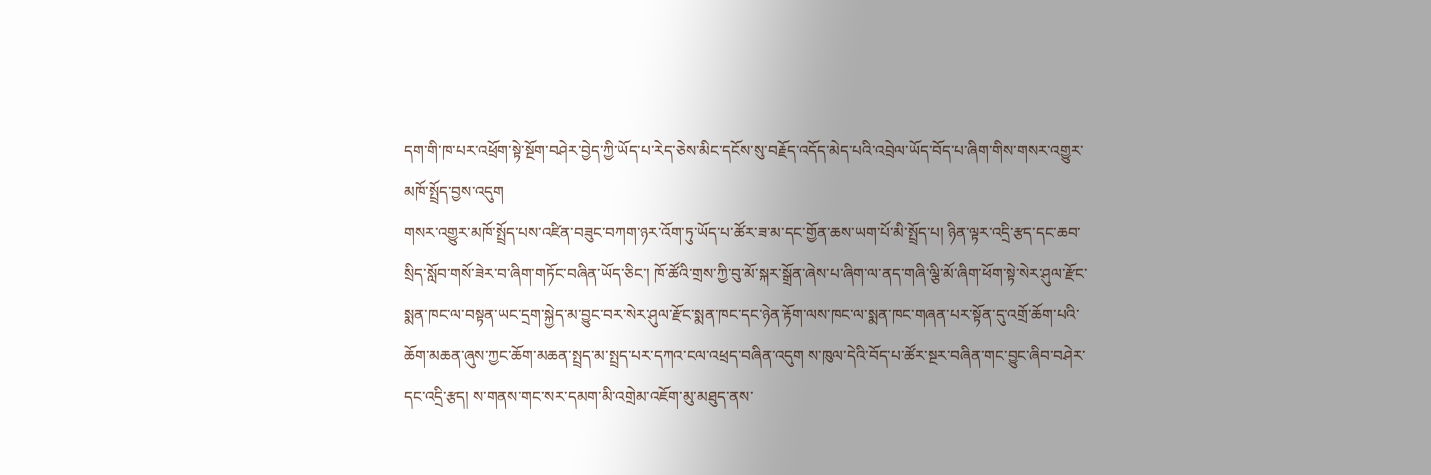དག་གི་ཁ་པར་འཕྲོག་སྟེ་སྔོག་བཤེར་བྱེད་ཀྱི་ཡོད་པ་རེད་ཅེས་མིང་དངོས་སུ་བརྗོད་འདོད་མེད་པའི་འབྲེལ་ཡོད་བོད་པ་ཞིག་གིས་གསར་འགྱུར་མཁོ་སྤྲོད་བྱས་འདུག
གསར་འགྱུར་མཁོ་སྤྲོད་པས་འཛིན་བཟུང་བཀག་ཉར་འོག་ཏུ་ཡོད་པ་ཚོར་ཟ་མ་དང་གྱོན་ཆས་ཡག་པོ་མི་སྤྲོད་པ། ཉིན་ལྟར་འདྲི་རྩད་དང་ཆབ་སྲིད་སློབ་གསོ་ཟེར་བ་ཞིག་གཏོང་བཞིན་ཡོད་ཅིང་། ཁོ་ཚོའི་གྲས་ཀྱི་བུ་མོ་སྐར་སྒྲོན་ཞེས་པ་ཞིག་ལ་ནད་གཞི་ལྕི་མོ་ཞིག་ཕོག་སྟེ་སེར་ཤུལ་རྫོང་སྨན་ཁང་ལ་བསྟན་ཡང་དྲག་སྐྱེད་མ་བྱུང་བར་སེར་ཤུལ་རྫོང་སྨན་ཁང་དང་ཉེན་རྟོག་ལས་ཁང་ལ་སྨན་ཁང་གཞན་པར་སྟོན་དུ་འགྲོ་ཆོག་པའི་ཆོག་མཆན་ཞུས་ཀྱང་ཆོག་མཆན་སྤྲད་མ་སྤྲད་པར་དཀའ་ངལ་འཕྲད་བཞིན་འདུག ས་ཁུལ་དེའི་བོད་པ་ཚོར་སྔར་བཞིན་གང་བྱུང་ཞིབ་བཤེར་དང་འདྲི་རྩད། ས་གནས་གང་སར་དམག་མི་འགྲེམ་འཇོག་མུ་མཐུད་ནས་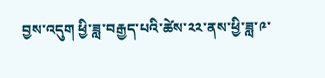བྱས་འདུག ཕྱི་ཟླ་བརྒྱད་པའི་ཚེས་༢༢་ནས་ཕྱི་ཟླ་༩་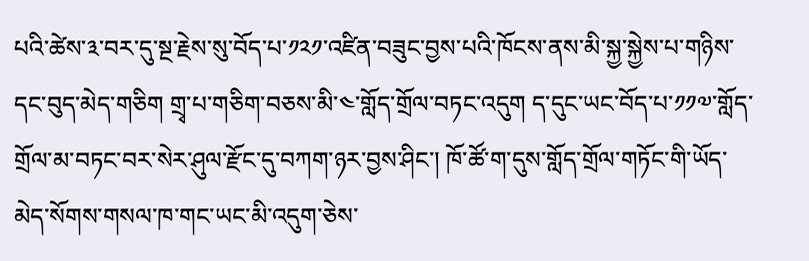པའི་ཚེས་༣་བར་དུ་སྔ་རྗེས་སུ་བོད་པ་༡༢༡་འཛིན་བཟུང་བྱས་པའི་ཁོངས་ནས་མི་སྐྱ་སྐྱེས་པ་གཉིས་དང་བུད་མེད་གཅིག གྲྭ་པ་གཅིག་བཅས་མི་༤་གློད་གྲོལ་བཏང་འདུག ད་དུང་ཡང་བོད་པ་༡༡༧་གློད་གྲོལ་མ་བཏང་བར་སེར་ཤུལ་རྫོང་དུ་བཀག་ཉར་བྱས་ཤིང་། ཁོ་ཚོ་ག་དུས་གློད་གྲོལ་གཏོང་གི་ཡོད་མེད་སོགས་གསལ་ཁ་གང་ཡང་མི་འདུག་ཅེས་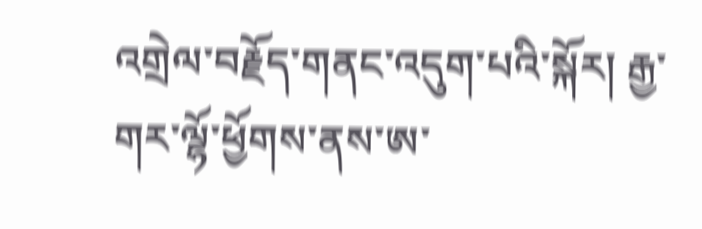འགྲེལ་བརྗོད་གནང་འདུག་པའི་སྐོར། རྒྱ་གར་ལྷོ་ཕྱོགས་ནས་ཨ་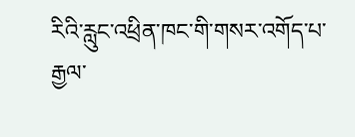རིའི་རླུང་འཕྲིན་ཁང་གི་གསར་འགོད་པ་རྒྱལ་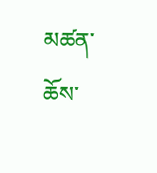མཚན་ཆོས་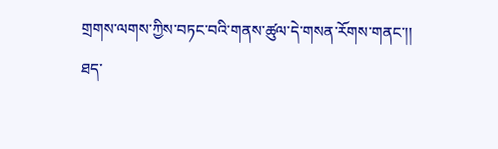གྲགས་ལགས་ཀྱིས་བཏང་བའི་གནས་ཚུལ་དེ་གསན་རོགས་གནང་།།
ཐད་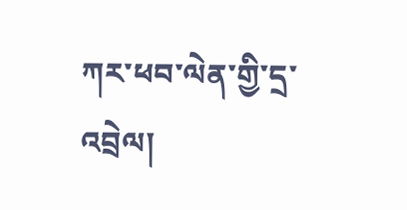ཀར་ཕབ་ལེན་གྱི་དྲ་འབྲེལ།